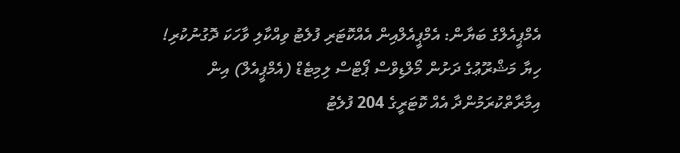އެމްޕީއެލްގެ ބަޔާން: އެމްޕީއެލްއިން އެއްކޮޓަރި ފުލެޓު ވިއްކާލި ވާހަކަ ދޮގުނުކުރި!
ހިޔާ މަޝްރޫޢުގެ ދަށުން މޯލްޑިވްސް ޕޯޓްސް ލިމިޓެޑް (އެމްޕީއެލް) އިން އިމާރާތްކުރަމުންދާ އެއް ކޮޓަރީގެ 204 ފުލެޓު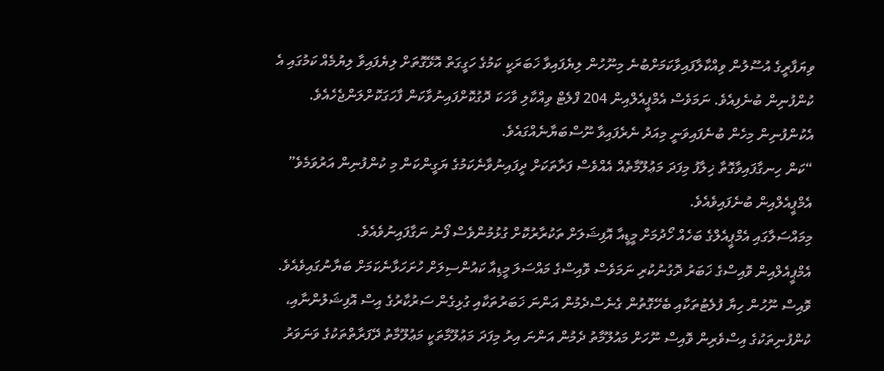ވިޔަފާރީގެ އުސޫލުން ވިއްކާލާފައިވާކަމަށްބުނެ މިނޫހުން ލިޔެފައިވާ ޚަބަރަކީ ކަމުގެ ހަގީގަތް އޮޅޭގޮތަށް ލިޔެފައިވާ ލިޔުމެއް ކަމުގައި އެ ކުންފުނިން ބުނެފިއެވެ. ނަމަވެސް އެމްޕީއެލްއިން 204 ފްލެޓް ވިއްކާލި ވާހަކަ ދޮގުކޮށްފައިނުވާކަން ފާހަގަކޮށްލަންޖެހެއެވެ.
އެކުންފުނިން މިހެން ބުނެފައިވަނީ މިއަދު ނެރެފައިވާ ނޫސްބަޔާނެއްގައެވެ.
“ކަން ހިނގާފައިވާގޮތާ ޚިލާފު މިފަދަ މަޢުލޫމާތެއް އެއްވެސް ފަރާތަކަށް ދީފައިނުވާނެކަމުގެ ޔަގީންކަން މި ކުންފުނިން އަރުވަމެވެ” އެމްޕީއެލްއިން ބުނެފައިވެއެވެ.
މިމައްސަލާގައި އެމްޕީއެލްގެ ބަހެއް ހޯދުމަށް މީޑީއާ އޮފިޝަލަށް ތަކުރާރުކޮށް ގުޅުމުންވެސް ފޯނު ނަގާފައިނުވެއެވެ.
އެމްޕީއެލްއިން ވޮއިސްގެ ޚަބަރު ދޮގުނުކުރި ނަމަވެސް ވޮއިސްގެ މައްސަލަ މީޑިއާ ކައުންސިލަށް ހުށަހަޅާނެކަމަށް ބަޔާނުގައިވެއެވެ.
ވޮއިސް ނޫހުން ހިޔާ ފުލެޓުތަކާއި ބެހޭގޮތުން ގެނެސްދެމުން އަންނަ ޚަބަރުތަކާއި ގުޅިގެން ސަރުކާރުގެ އިސް އޮފިޝަލުންނާއި، ކުންފުނިތަކުގެ އިސްވެރިން ވޮއިސް ނޫހަށް މައުލޫމާތު ދެމުން އަންނަ އިރު މިފަދަ މަޢުލޫމާތަކީ މަޢުލޫމާތު ދޭފަރާތްތަކުގެ ވަނަވަރު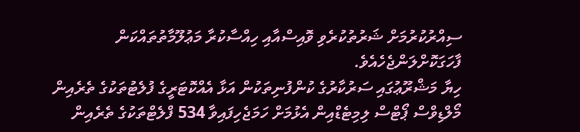ސިއްރުކުރުމަށް ޝަރުތުކުރެވި ވޮއިސްއާއި ހިއްސާކުރާ މަޢުލޫމާތުތައްކަން ފާހަގަކޮށްލަންޖެހެއެވެ.
ހިޔާ މަޝްރޫޢުގައި ސަރުކާރުގެ ކުންފުނިތަކުން އަޅާ އެއްކޮޓަރީގެ ފުލެޓުތަކުގެ ތެރެއިން މޯލްޑިވްސް ޕޯޓްސް ލިމިޓެޑްއިން އެޅުމަށް ހަމަޖެހިފައިވާ 534 ފްލެޓްތަކުގެ ތެރެއިން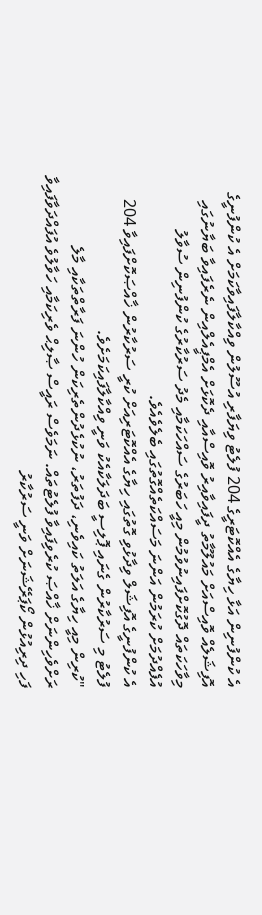އެ ކުންފުނިން އަޅާ ހިޔާގެ އެއްކޮޓަރީގެ 204 ފުލެޓު ވިޔަފާރި އުސޫލުން ވިއްކާލާފައިވާކަމަށް އެ ކުންފުނީގެ އޮފިޝަލެއް ވޮއިސްއަށް މައުލޫމާތު ދީފައިވާއިރު ވޮއިސްއާއި ދެކޮޅަށް އެމްޕީއެލްއިން ނެރެފައިވާ ބަޔާނުގައި މިވާހަކަތައް ދޮގުކޮށްފައިނުވުމުން މިއީ ހަބަރުގެ ސައްހަކަމާއި މެދު ސަރުކާރުގެ ކުންފުނިން ސުވާލު އުފެއްދުމަށް ކުރަމުން އަންނަ މަސައްކަތެއްގޮތުގައި ބެލެވެއެވެ.
އެ ކުންފުނީގެ އޮފިޝަލް ވިދާޅުވި ގޮތުގައި ހިޔާގެ އެއްކޮޓަރިއަށް ކުރީ ސަރުކާރުން ޚާއްޞަކޮށްފައިވާ 204 ފުލެޓު މި ސަރުކާރުން ގެނައި ޕޮލިސީ ބަދަލަކާއެކު ވަނީ ވިއްކާލާފައިކަމަށެވެ.
"ކުރިން މިއީ ހިޔާގެ އަލަތު ކައިވެނި، ދަފުތަރު، ނުކުޅެދުންތެރިކަން ހުންނަ ފަރާތްތަކާއި މާލެ ރަށްވެހިންނަށް ޚާއްޞަ ކުރެވިފައިވާ ފުލެޓުތައް. ނަމަވެސް ރައީސް ޞާލިޙް ވެރިކަމާއި ހަވާލުވެ އުފައްދަވާފައިވާ ފަހި ދިރިއުޅުން ކޯޕަރޭޝަނަށް ވަނީ ސަރުކާރު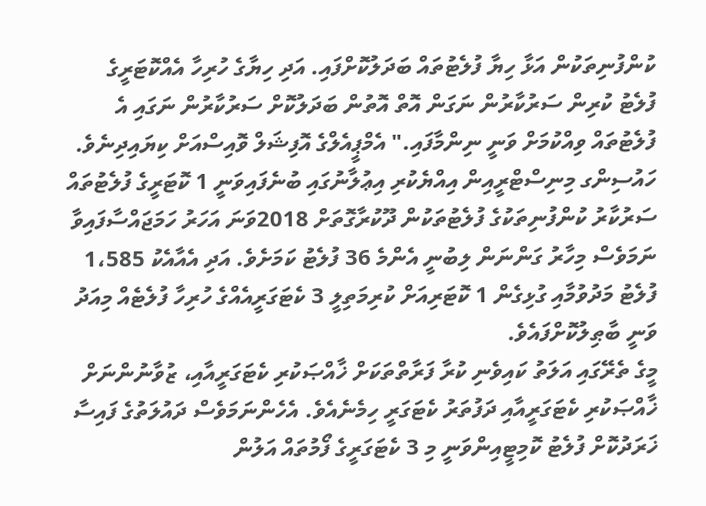ކުންފުނިތަކުން އަޅާ ހިޔާ ފުލެޓުތައް ބަދަލުކޮށްފައި. އަދި ހިޔާގެ ހުރިހާ އެއްކޮޓަރީގެ ފުލެޓު ކުރިން ސަރުކާރުން ނަގަން އޮތް އޮތުން ބަދަލުކޮށް ސަރުކާރުން ނަގައި އެ ފުލެޓުތައް ވިއްކުމަށް ވަނީ ނިންމާފައި." އެމްޕީއެލްގެ އޮފިޝަލް ވޮއިސްއަށް ކިޔައިދިނެވެ.
ހައުސިންގ މިނިސްޓްރީއިން އިއްޔެކުރި އިޢުލާނުގައި ބުނެފައިވަނީ 1 ކޮޓަރީގެ ފުލެޓުތައް ސަރުކާރު ކުންފުނިތަކުގެ ފުލެޓުތަކުން ދޫކުރާގޮތަށް 2018ވަނަ އަހަރު ހަމަޖައްސާފައިވާ ނަމަވެސް މިހާރު ގަންނަން ލިބުނީ އެންމެ 36 ފުލެޓު ކަމަށެވެ. އަދި އެއާއެކު 1،585 ފުލެޓު މަދުވުމާއި ގުޅިގެން 1 ކޮޓަރިއަށް ކުރިމަތިލީ 3 ކެޓަގަރީއެއްގެ ހުރިހާ ފުލެޓެއް މިއަދު ވަނީ ބާޠިލުކޮށްފައެވެ.
މީގެ ތެރޭގައި އަލަތު ކައިވެނި ކުރާ ފަރާތްތަކަށް ޚާއްޞަކުރި ކެޓަގަރީއާއި، ޒުވާނުންނަށް ޚާއްޞަކުރި ކެޓަގަރީއާއި ދަފުތަރު ކެޓަގަރީ ހިމެނެއެވެ. އެހެންނަމަވެސް ދައުލަތުގެ ފައިސާ ޚަރަދުކޮށް ފުލެޓު ކޮމިޓީއިންވަނީ މި 3 ކެޓަގަރީގެ ފޯމުތައް އަލުން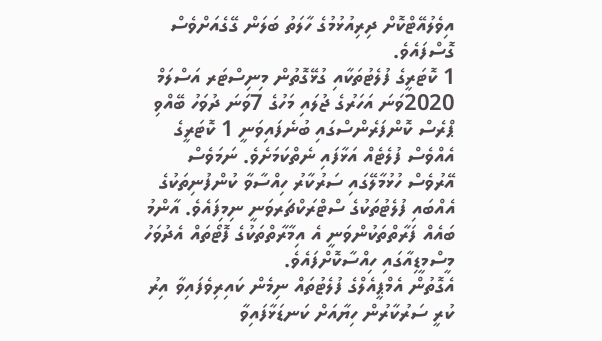އިވެލުއޭޓްކޮށް ދިރިއުޅުމުގެ ހާލަތު ބަލަން ގޭގެއަށްވެސް ގޮސްފައެވެ.
1 ކޮޓަރީގެ ފުލެޓުތަކާއި ގުޅޭގޮތުން މިނިސްޓަރ އަސްލަމް 2020ވަނަ އަހަރުގެ ޖުލައި މަހުގެ 7ވަނަ ދުވަހު ބޭއްވި ޕްރެސް ކޮންފަރެންސްގައި ބުނެފައިވަނީ 1 ކޮޓަރީގެ އެއްވެސް ފުލެޓެއް އަޅާފައި ނެތްކަމަށެވެ. ނަމަވެސް އޭރުވެސް ހުޅުމާލޭގައި ސަރުކާރު ހިއްސާވާ ކުންފުނިތަކުގެ އެއްބައި ފުލެޓުތަކުގެ ސްޓްރަކްޗަރވަނީ ނިމިފައެވެ. އާންމު ބައެއް ފަރާތްތަކުންވަނީ އެ އިމާރާތްތަކުގެ ފޮޓޯތައް އެދުވަހު މީސްމީޑިއާގައި ހިއްސާކޮށްފައެވެ.
އެގޮތުން އެމްޕީއެލްގެ ފުލެޓުތައް ނިމެން ކައިރިވެފައިވާ އިރު ކުރީ ސަރުކާރުން ހިޔާއަށް ކަނޑަޅާފައިވާ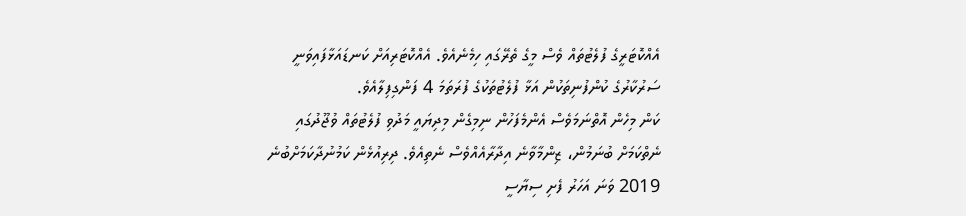އެއްކޮޓަރީގެ ފުލެޓުތައް ވެސް މީގެ ތެރޭގައި ހިމެނެއެވެ. އެއްކޮޓަރިއަށް ކަނޑައަޅާފައިވަނީ ސަރުކާރުގެ ކުންފުނިތަކުން އަޅާ ފުލެޓުތަކުގެ ފުރަތަމަ 4 ފަންގިފިލާއެވެ.
ކަން މިހެން އޮތްނަމަވެސް އެންމެފަހުން ނިމިގެން މިދިޔައީ މަދުވި ފުލެޓުތައް ވުޖޫދުގައި ނެތްކަމަށް ބުނަމުން، ޒިންމާވާނެ އިދާރާއެއްވެސް ނެތިއެވެ. ދިރިއުޅެން ކަމުނުދާކަމަށްބުނެ 2019 ވަނަ އަހަރު ފެށި ސިޔާސީ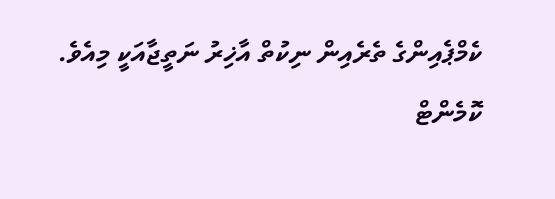ކެމްޕެއިންގެ ތެރެއިން ނިކުތް އާޚިރު ނަތީޖާއަކީ މިއެވެ.
ކޮމެންޓް